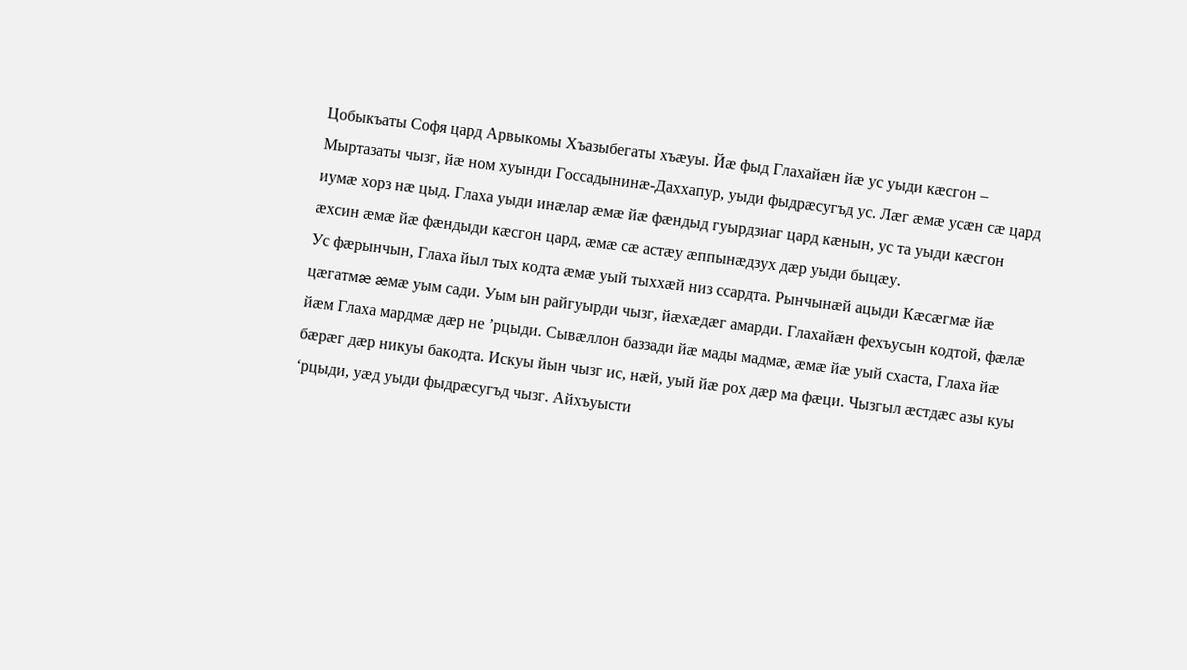Цобыкъаты Софя цард Арвыкомы Хъазыбегаты хъæуы. Йæ фыд Глахайæн йæ ус уыди кæсгон – Мыртазаты чызг, йæ ном хуынди Госсадынинæ-Даххапур, уыди фыдрæсугъд ус. Лæг æмæ усæн сæ цард иумæ хорз нæ цыд. Глаха уыди инæлар æмæ йæ фæндыд гуырдзиаг цард кæнын, ус та уыди кæсгон æхсин æмæ йæ фæндыди кæсгон цард, æмæ сæ астæу æппынæдзух дæр уыди быцæу.
Ус фæрынчын, Глаха йыл тых кодта æмæ уый тыххæй низ ссардта. Рынчынæй ацыди Кæсæгмæ йæ цæгатмæ æмæ уым сади. Уым ын райгуырди чызг, йæхæдæг амарди. Глахайæн фехъусын кодтой, фæлæ йæм Глаха мардмæ дæр не ’рцыди. Сывæллон баззади йæ мады мадмæ, æмæ йæ уый схаста, Глаха йæ бæрæг дæр никуы бакодта. Искуы йын чызг ис, нæй, уый йæ рох дæр ма фæци. Чызгыл æстдæс азы куы ‘рцыди, уæд уыди фыдрæсугъд чызг. Айхъуысти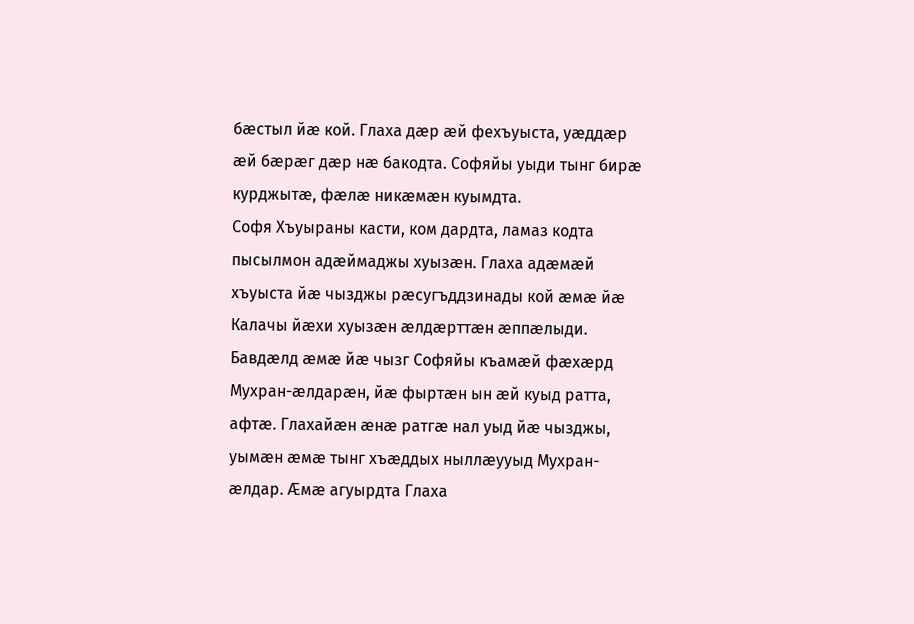бæстыл йæ кой. Глаха дæр æй фехъуыста, уæддæр æй бæрæг дæр нæ бакодта. Софяйы уыди тынг бирæ курджытæ, фæлæ никæмæн куымдта.
Софя Хъуыраны касти, ком дардта, ламаз кодта пысылмон адæймаджы хуызæн. Глаха адæмæй хъуыста йæ чызджы рæсугъддзинады кой æмæ йæ Калачы йæхи хуызæн æлдæрттæн æппæлыди. Бавдæлд æмæ йæ чызг Софяйы къамæй фæхæрд Мухран-æлдарæн, йæ фыртæн ын æй куыд ратта, афтæ. Глахайæн æнæ ратгæ нал уыд йæ чызджы, уымæн æмæ тынг хъæддых ныллæууыд Мухран-æлдар. Æмæ агуырдта Глаха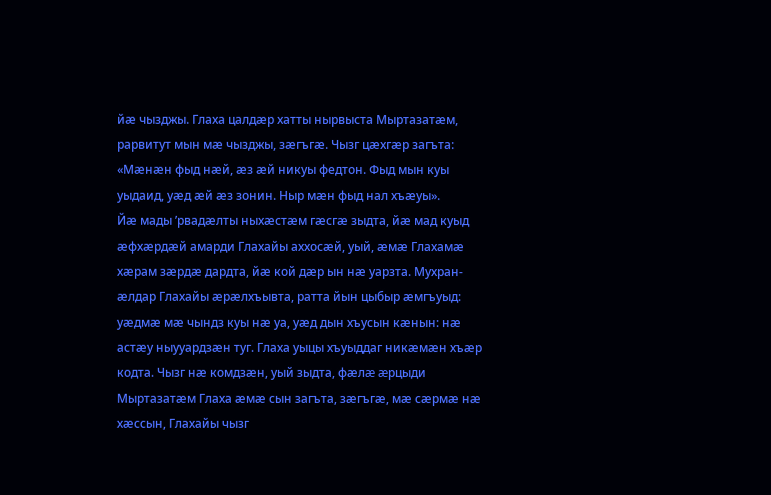йæ чызджы. Глаха цалдæр хатты нырвыста Мыртазатæм, рарвитут мын мæ чызджы, зæгъгæ. Чызг цæхгæр загъта: «Мæнæн фыд нæй, æз æй никуы федтон. Фыд мын куы уыдаид, уæд æй æз зонин. Ныр мæн фыд нал хъæуы».
Йæ мады ’рвадæлты ныхæстæм гæсгæ зыдта, йæ мад куыд æфхæрдæй амарди Глахайы аххосæй, уый, æмæ Глахамæ хæрам зæрдæ дардта, йæ кой дæр ын нæ уарзта. Мухран-æлдар Глахайы æрæлхъывта, ратта йын цыбыр æмгъуыд: уæдмæ мæ чындз куы нæ уа, уæд дын хъусын кæнын: нæ астæу ныууардзæн туг. Глаха уыцы хъуыддаг никæмæн хъæр кодта. Чызг нæ комдзæн, уый зыдта, фæлæ æрцыди Мыртазатæм Глаха æмæ сын загъта, зæгъгæ, мæ сæрмæ нæ хæссын, Глахайы чызг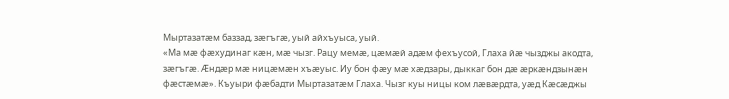Мыртазатæм баззад, зæгъгæ, уый айхъуыса, уый.
«Ма мæ фæхудинаг кæн, мæ чызг. Рацу мемæ, цæмæй адæм фехъусой, Глаха йæ чызджы акодта, зæгъгæ. Æндæр мæ ницæмæн хъæуыс. Иу бон фæу мæ хæдзары, дыккаг бон дæ æркæндзынæн фæстæмæ». Къуыри фæбадти Мыртазатæм Глаха. Чызг куы ницы ком лæвæрдта, уæд Кæсæджы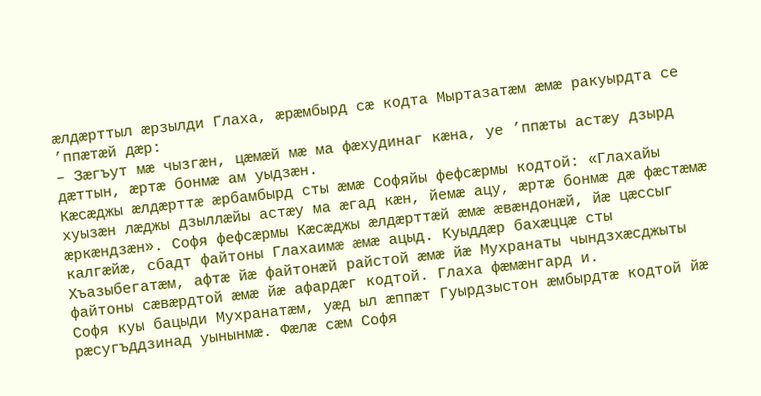æлдæрттыл æрзылди Глаха, æрæмбырд сæ кодта Мыртазатæм æмæ ракуырдта се ’ппæтæй дæр:
– Зæгъут мæ чызгæн, цæмæй мæ ма фæхудинаг кæна, уе ’ппæты астæу дзырд дæттын, æртæ бонмæ ам уыдзæн.
Кæсæджы æлдæрттæ æрбамбырд сты æмæ Софяйы фефсæрмы кодтой: «Глахайы хуызæн лæджы дзыллæйы астæу ма æгад кæн, йемæ ацу, æртæ бонмæ дæ фæстæмæ æркæндзæн». Софя фефсæрмы Кæсæджы æлдæрттæй æмæ æвæндонæй, йæ цæссыг калгæйæ, сбадт файтоны Глахаимæ æмæ ацыд. Куыддæр бахæццæ сты Хъазыбегатæм, афтæ йæ файтонæй райстой æмæ йæ Мухранаты чындзхæсджыты файтоны сæвæрдтой æмæ йæ афардæг кодтой. Глаха фæмæнгард и.
Софя куы бацыди Мухранатæм, уæд ыл æппæт Гуырдзыстон æмбырдтæ кодтой йæ рæсугъддзинад уынынмæ. Фæлæ сæм Софя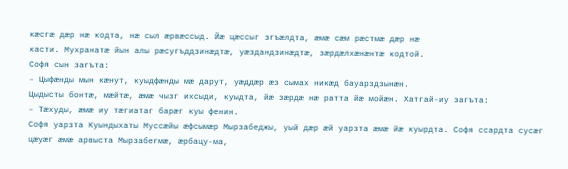кæсгæ дæр нæ кодта, нæ сыл æрвæссыд. Йæ цæссыг згъæлдта, æмæ сæм рæстмæ дæр нæ
касти. Мухранатæ йын алы рæсугъддзинæдтæ, уæздандзинæдтæ, зæрдæлхæнæнтæ кодтой.
Софя сын загъта:
– Цыфæнды мын кæнут, куыдфæнды мæ дарут, уæддæр æз сымах никæд бауарздзынæн.
Цыдысты бонтæ, мæйтæ, æмæ чызг ихсыди, куыдта, йæ зæрдæ нæ ратта йæ мойæн. Хатгай-иу загъта:
– Тæхуды, æмæ иу тæгиатаг барæг куы фенин.
Софя уарзта Куындыхаты Муссæйы æфсымæр Мырзабеджы, уый дæр æй уарзта æмæ йæ куырдта. Софя ссардта сусæг цæуæг æмæ арвыста Мырзабегмæ, æрбацу-ма,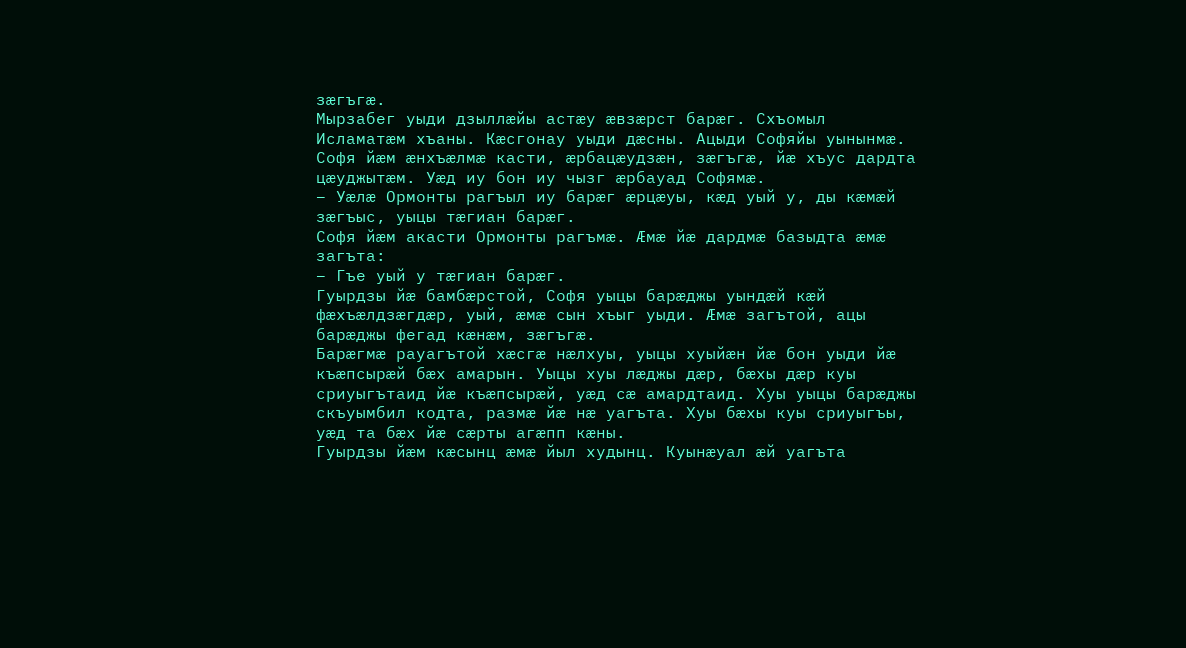зæгъгæ.
Мырзабег уыди дзыллæйы астæу æвзæрст барæг. Схъомыл Исламатæм хъаны. Кæсгонау уыди дæсны. Ацыди Софяйы уынынмæ. Софя йæм æнхъæлмæ касти, æрбацæудзæн, зæгъгæ, йæ хъус дардта цæуджытæм. Уæд иу бон иу чызг æрбауад Софямæ.
– Уæлæ Ормонты рагъыл иу барæг æрцæуы, кæд уый у, ды кæмæй зæгъыс, уыцы тæгиан барæг.
Софя йæм акасти Ормонты рагъмæ. Æмæ йæ дардмæ базыдта æмæ загъта:
– Гъе уый у тæгиан барæг.
Гуырдзы йæ бамбæрстой, Софя уыцы барæджы уындæй кæй фæхъæлдзæгдæр, уый, æмæ сын хъыг уыди. Æмæ загътой, ацы барæджы фегад кæнæм, зæгъгæ.
Барæгмæ рауагътой хæсгæ нæлхуы, уыцы хуыйæн йæ бон уыди йæ къæпсырæй бæх амарын. Уыцы хуы лæджы дæр, бæхы дæр куы сриуыгътаид йæ къæпсырæй, уæд сæ амардтаид. Хуы уыцы барæджы
скъуымбил кодта, размæ йæ нæ уагъта. Хуы бæхы куы сриуыгъы, уæд та бæх йæ сæрты агæпп кæны.
Гуырдзы йæм кæсынц æмæ йыл худынц. Куынæуал æй уагъта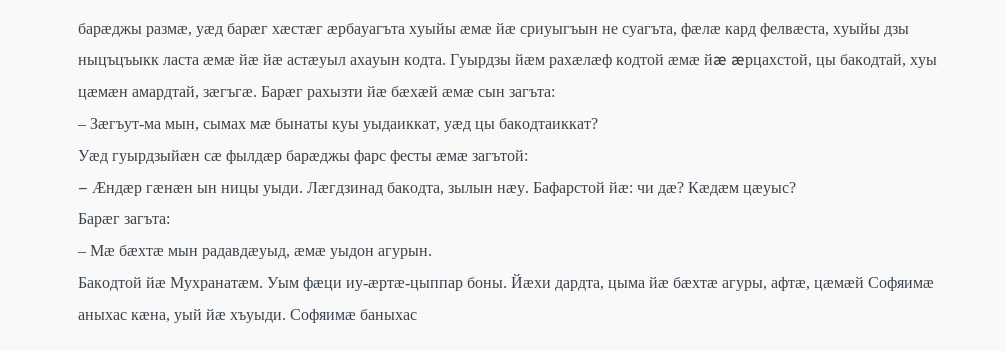барæджы размæ, уæд барæг хæстæг æрбауагъта хуыйы æмæ йæ сриуыгъын не суагъта, фæлæ кард фелвæста, хуыйы дзы ныцъцъыкк ласта æмæ йæ йæ астæуыл ахауын кодта. Гуырдзы йæм рахæлæф кодтой æмæ йæ æрцахстой, цы бакодтай, хуы цæмæн амардтай, зæгъгæ. Барæг рахызти йæ бæхæй æмæ сын загъта:
– Зæгъут-ма мын, сымах мæ бынаты куы уыдаиккат, уæд цы бакодтаиккат?
Уæд гуырдзыйæн сæ фылдæр барæджы фарс фесты æмæ загътой:
– Æндæр гæнæн ын ницы уыди. Лæгдзинад бакодта, зылын нæу. Бафарстой йæ: чи дæ? Кæдæм цæуыс?
Барæг загъта:
– Мæ бæхтæ мын радавдæуыд, æмæ уыдон агурын.
Бакодтой йæ Мухранатæм. Уым фæци иу-æртæ-цыппар боны. Йæхи дардта, цыма йæ бæхтæ агуры, афтæ, цæмæй Софяимæ аныхас кæна, уый йæ хъуыди. Софяимæ баныхас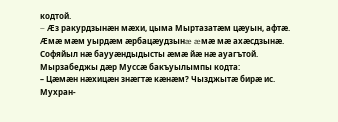кодтой.
– Æз ракурдзынæн мæхи, цыма Мыртазатæм цæуын, афтæ. Æмæ мæм уырдæм æрбацæудзынæ æмæ мæ ахæсдзынæ.
Софяйыл нæ баууæндыдысты æмæ йæ нæ ауагътой.
Мырзабеджы дæр Муссæ бакъуылымпы кодта:
– Цæмæн нæхицæн знæгтæ кæнæм? Чызджытæ бирæ ис. Мухран-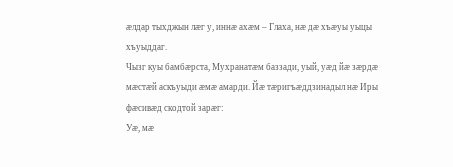æлдар тыхджын лæг у, иннæ ахæм – Глаха, нæ дæ хъæуы уыцы хъуыддаг.
Чызг куы бамбæрста, Мухранатæм баззади, уый, уæд йæ зæрдæ мæстæй аскъуыди æмæ амарди. Йæ тæригъæддзинадыл нæ Иры фæсивæд скодтой зарæг:
Уæ, мæ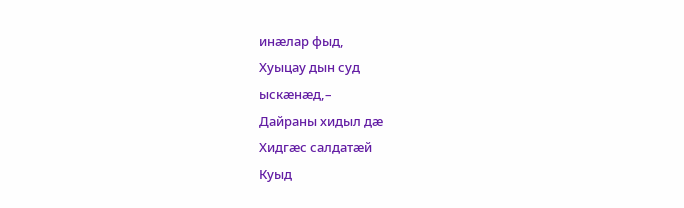инæлар фыд,
Хуыцау дын суд
ыскæнæд,–
Дайраны хидыл дæ
Хидгæс салдатæй
Куыд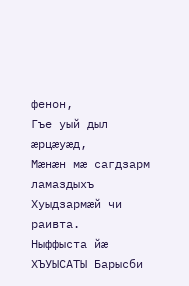фенон,
Гъе уый дыл
æрцæуæд,
Мæнæн мæ сагдзарм ламаздыхъ
Хуыдзармæй чи
раивта.
Ныффыста йæ
ХЪУЫСАТЫ Барысби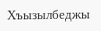Хъызылбеджы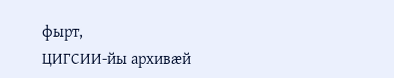фырт,
ЦИГСИИ-йы архивæй